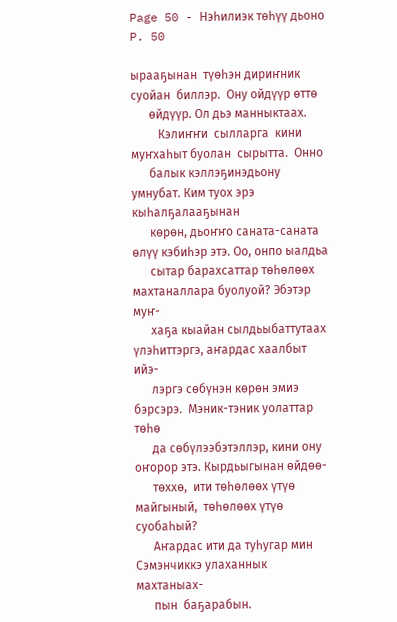Page 50 - Нэһилиэк төһүү дьоно
P. 50

ырааҕынан  түөһэн дириҥник суойан  биллэр.  Ону ойдүүр өттө
      өйдүүр. Ол дьэ манныктаах.
         Кэлиҥҥи  сылларга  кини  муҥхаһыт буолан  сырытта.  Онно
      балык кэллэҕинэдьону умнубат. Ким туох эрэ кыһалҕалааҕынан
      көрөн, дьоҥҥо саната-саната өлүү кэбиһэр этэ. Оо, онпо ыалдьа
      сытар барахсаттар төһөлөөх махтаналлара буолуой? Эбэтэр муҥ-
      хаҕа кыайан сылдьыбаттутаах үлэһиттэргэ, аҥардас хаалбыт ийэ-
      лэргэ сөбүнэн көрөн эмиэ бэрсэрэ.  Мэник-тэник уолаттар төһө
      да сөбүлээбэтэллэр, кини ону оҥорор этэ. Кырдьыгынан өйдөө-
      төххө,  ити төһөлөөх үтүө  майгыный,  төһөлөөх үтүө  суобаһый?
      Аҥардас ити да туһугар мин Сэмэнчиккэ улаханнык махтаныах-
      пын  баҕарабын.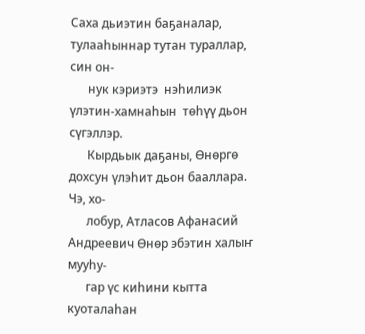Саха дьиэтин баҕаналар, тулааһыннар тутан тураллар, син он-
      нук кэриэтэ  нэһилиэк үлэтин-хамнаһын  төһүү дьон  сүгэллэр.
      Кырдьык даҕаны, Өнөргө дохсун үлэһит дьон бааллара.  Чэ, хо-
      лобур, Атласов Афанасий Андреевич Өнөр эбэтин халыҥ мууһу-
      гар үс киһини кытта куоталаһан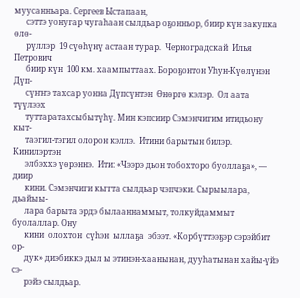муусанньара. Сергеев Ыстапаан,
      сэттэ уонугар чугаһаан сылдьар оҕонньор, биир күн закупка өлө-
      рүллэр  19 сүөһүнү астаан турар.  Черноградскай  Илья  Петрович
      биир күн  100 км. хаампыттаах. Бороҕонтон Уһун-Күөлүнэн Дүп-
      сүҥҥэ тахсар уонна Дүпсүнтэн  Өнөргө кэлэр.  Ол аата түүлээх
      туттаратахсыбытүһү. Мин кэпсиир Сэмэнчигим итидьону кыт-
      таэгил-тэгил олорон кэллэ.  Итини барытын билэр. Кинилэртэн
      элбэххэ үөрэннэ.  Ити: «Чээрэ дьон тобохторо буоллаҕа», — диир
      кини. Сэмэнчиги кьггта сылдьар чэпчэки. Сырыылара, дьайыы-
      лара барыта эрдэ былааннаммыт, толкуйдаммыт буолаллар. Ону
      кини  олохтон  сүһэн  ыллаҕа  эбээт. «Корбүттээҕэр сэрэйбит ор-
      дук» диэбиккэ дыл ы этинэн-хаанынан, дууһатынан хайы-үйэ сэ-
      рэйэ сылдьар.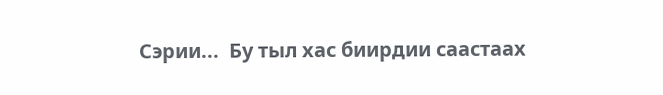Сэрии...  Бу тыл хас биирдии саастаах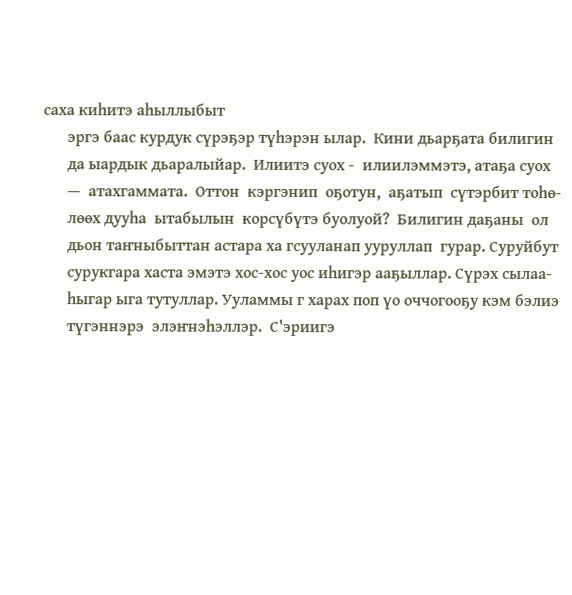саха киһитэ аһыллыбыт
      эргэ баас курдук сүрэҕэр түһэрэн ылар.  Кини дьарҕата билигин
      да ыардык дьаралыйар.  Илиитэ суох -  илиилэммэтэ, атаҕа суох
      —  атахгаммата.  Оттон  кэргэнип  оҕотун,  аҕатып  сүтэрбит тоһө-
      лөөх дууһа  ытабылын  корсүбүтэ буолуой?  Билигин даҕаны  ол
      дьон таҥныбыттан астара ха гсууланап ууруллап  гурар. Суруйбут
      сурукгара хаста эмэтэ хос-хос уос иһигэр ааҕыллар. Сүрэх сылаа-
      һыгар ыга тутуллар. Ууламмы г харах поп үо оччогооҕу кэм бэлиэ
      түгэннэрэ  элэҥнэһэллэр.  С'эриигэ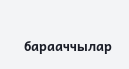барааччылар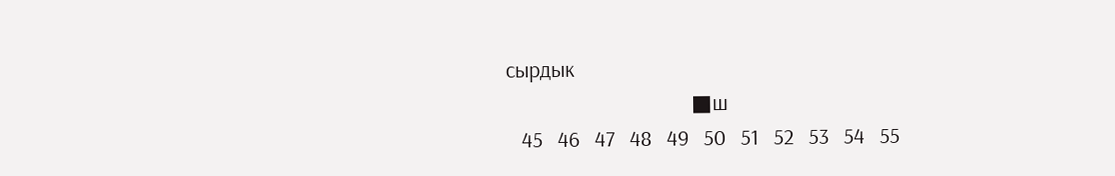сырдык
                                     ■ш
   45   46   47   48   49   50   51   52   53   54   55